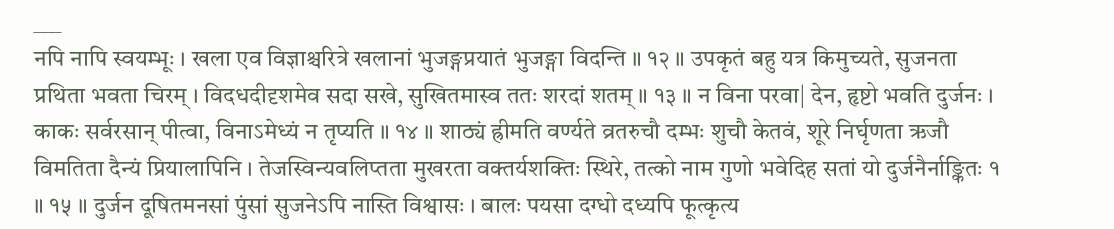___
नपि नापि स्वयम्भूः । खला एव विज्ञाश्चरित्रे खलानां भुजङ्गप्रयातं भुजङ्गा विदन्ति ॥ १२ ॥ उपकृतं बहु यत्र किमुच्यते, सुजनता प्रथिता भवता चिरम् । विदधदीदृशमेव सदा सखे, सुखितमास्व ततः शरदां शतम् ॥ १३ ॥ न विना परवा| देन, हृष्टो भवति दुर्जनः । काकः सर्वरसान् पीत्वा, विनाऽमेध्यं न तृप्यति ॥ १४ ॥ शाठ्यं ह्रीमति वर्ण्यते व्रतरुचौ दम्भः शुचौ केतवं, शूरे निर्घृणता ऋजौ विमतिता दैन्यं प्रियालापिनि । तेजस्विन्यवलिप्तता मुखरता वक्तर्यशक्तिः स्थिरे, तत्को नाम गुणो भवेदिह सतां यो दुर्जनैर्नाङ्कितः १ ॥ १५ ॥ दुर्जन दूषितमनसां पुंसां सुजनेऽपि नास्ति विश्वासः । बालः पयसा दग्धो दध्यपि फूत्कृत्य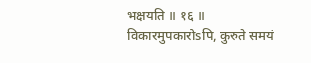भक्षयति ॥ १६ ॥ विकारमुपकारोsपि, कुरुते समयं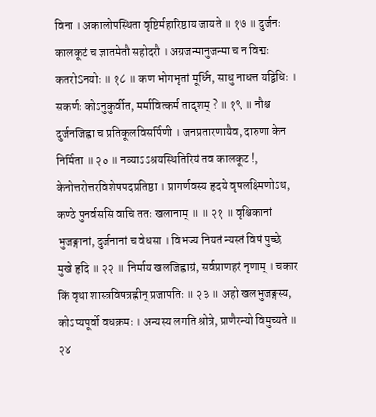विना । अकालोपस्थिता वृष्टिर्महारिष्ठाय जायते ॥ १७ ॥ दुर्जनः कालकूटं च ज्ञातमेतौ सहोदरौ । अग्रजन्मानुजन्मा च न विद्मः कतरोSनयोः ॥ १८ ॥ कण भोगभृतां मूर्ध्नि, साधु नाधत्त यद्विधिः । सकर्णः कोऽनुकुर्वीत, मर्मावित्कर्म तादृशम् ? ॥ १९ ॥ नौश्च दुर्जनजिह्वा च प्रतिकूलविसर्पिणी । जनप्रतारणायैव, दारुणा केन निर्मिता ॥ २० ॥ नव्याऽऽश्रयस्थितिरियं तव कालकूट !, केनोत्तरोत्तरविशेषपदप्रतिष्ठा । प्रागर्णवस्य हृदये वृषलक्ष्मिणोऽथ, कण्ठे पुनर्वससि वाचि ततः खलानाम् ॥ ॥ २१ ॥ वृश्चिकानां भुजङ्गानां, दुर्जनानां च वेधसा । विभज्य नियतं न्यस्तं विषं पुच्छे मुखे हृदि ॥ २२ ॥ निर्माय खलजिह्वाग्रं, सर्वप्राणहरं नृणाम् । चकार किं वृथा शास्त्रविषत्रह्नीन् प्रजापतिः ॥ २३ ॥ अहो खलभुजङ्गस्य, कोऽप्यपूर्वो वधक्रमः । अन्यस्य लगति श्रोत्रे, प्राणैरन्यो विमुच्यते ॥ २४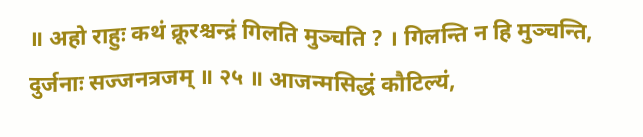॥ अहो राहुः कथं क्रूरश्चन्द्रं गिलति मुञ्चति ? । गिलन्ति न हि मुञ्चन्ति, दुर्जनाः सज्जनत्रजम् ॥ २५ ॥ आजन्मसिद्धं कौटिल्यं,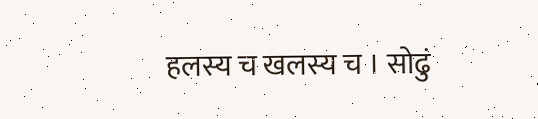हलस्य च खलस्य च । सोढुं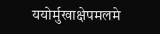ययोर्मुखाक्षेपमलमे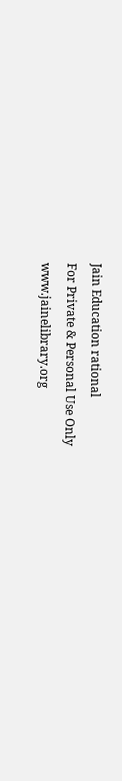Jain Education rational
For Private & Personal Use Only
www.jainelibrary.org